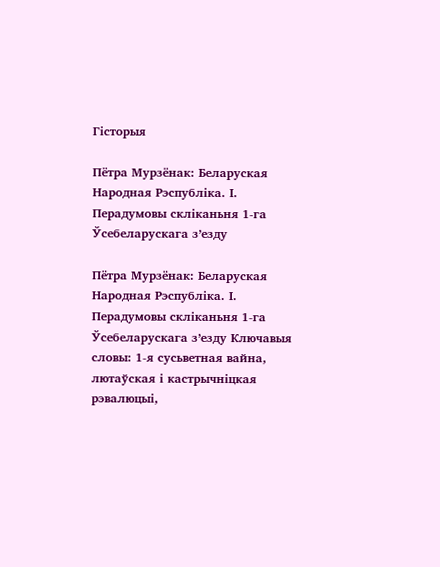Гісторыя

Пётра Мурзёнак: Беларуская Народная Рэспубліка. І. Перадумовы скліканьня 1-га Ўсебеларускага з’езду

Пётра Мурзёнак: Беларуская Народная Рэспубліка. І. Перадумовы скліканьня 1-га Ўсебеларускага з’езду Ключавыя словы: 1-я сусьветная вайна, лютаўская і кастрычніцкая рэвалюцыі,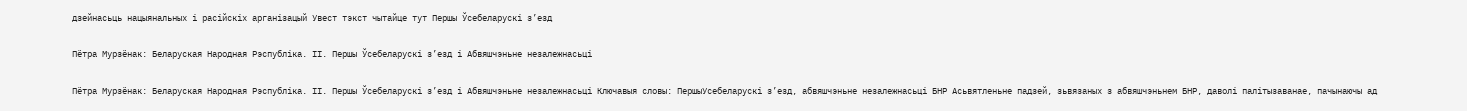дзейнасьць нацыянальных і расійскіх арганізацый Увест тэкст чытайце тут Першы Ўсебеларускі з’езд

Пётра Мурзёнак: Беларуская Народная Рэспубліка. ІІ. Першы Ўсебеларускі з’езд і Абвяшчэньне незалежнасьці

Пётра Мурзёнак: Беларуская Народная Рэспубліка. ІІ. Першы Ўсебеларускі з’езд і Абвяшчэньне незалежнасьці Ключавыя словы: ПершыУсебеларускі з’езд, абвяшчэньне незалежнасьці БНР Асьвятленьне падзей, зьвязаных з абвяшчэньнем БНР, даволі палітызаванае, пачынаючы ад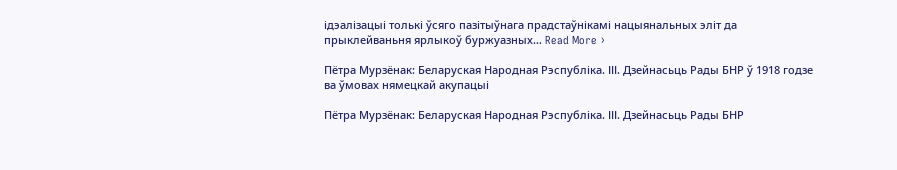ідэалізацыі толькі ўсяго пазітыўнага прадстаўнікамі нацыянальных эліт да прыклейваньня ярлыкоў буржуазных… Read More ›

Пётра Мурзёнак: Беларуская Народная Рэспубліка. ІІІ. Дзейнасьць Рады БНР ў 1918 годзе ва ўмовах нямецкай акупацыі

Пётра Мурзёнак: Беларуская Народная Рэспубліка. ІІІ. Дзейнасьць Рады БНР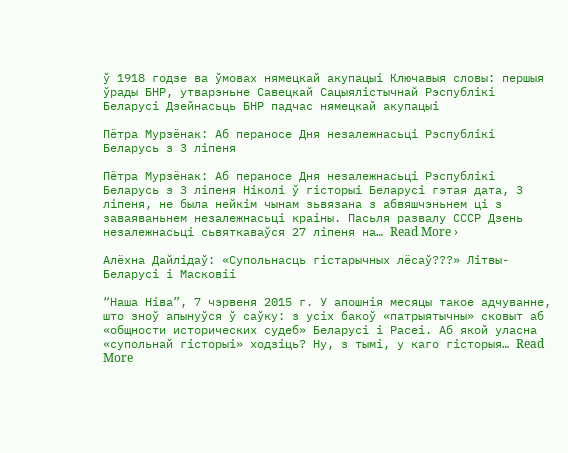ў 1918 годзе ва ўмовах нямецкай акупацыі Ключавыя словы: першыя ўрады БНР, утварэньне Савецкай Сацыялістычнай Рэспублікі Беларусі Дзейнасьць БНР падчас нямецкай акупацыі

Пётра Мурзёнак: Аб пераносе Дня незалежнасьці Рэспублікі Беларусь з 3 ліпеня

Пётра Мурзёнак: Аб пераносе Дня незалежнасьці Рэспублікі Беларусь з 3 ліпеня Ніколі ў гісторыі Беларусі гэтая дата, 3 ліпеня, не была нейкім чынам зьвязана з абвяшчэньнем ці з заваяваньнем незалежнасьці краіны. Пасьля развалу СССР Дзень незалежнасьці сьвяткаваўся 27 ліпеня на… Read More ›

Алёхна Дайлідаў: «Супольнасць гістарычных лёсаў???» Літвы-Беларусі і Масковіі

“Наша Ніва”, 7 чэрвеня 2015 г. У апошнія месяцы такое адчуванне, што зноў апынуўся ў саўку: з усіх бакоў «патрыятычны» сковыт аб «общности исторических судеб» Беларусі і Расеі. Аб якой уласна «супольнай гісторыі» ходзіць? Ну, з тымі, у каго гісторыя… Read More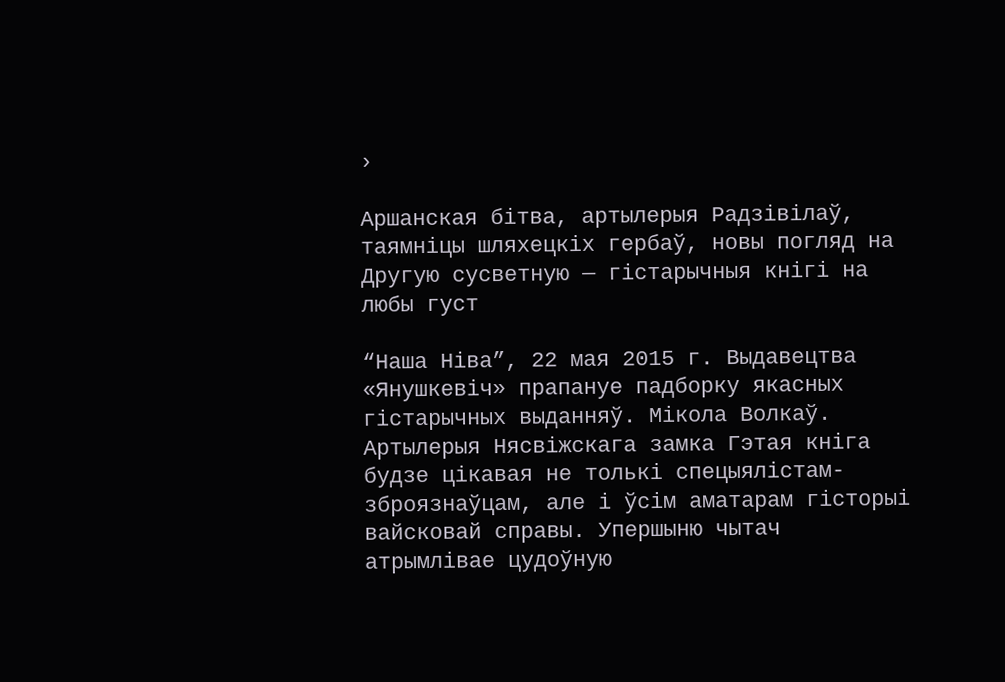›

Аршанская бітва, артылерыя Радзівілаў, таямніцы шляхецкіх гербаў, новы погляд на Другую сусветную — гістарычныя кнігі на любы густ

“Наша Ніва”, 22 мая 2015 г. Выдавецтва «Янушкевіч» прапануе падборку якасных гістарычных выданняў. Мікола Волкаў. Артылерыя Нясвіжскага замка Гэтая кніга будзе цікавая не толькі спецыялістам-зброязнаўцам, але і ўсім аматарам гісторыі вайсковай справы. Упершыню чытач атрымлівае цудоўную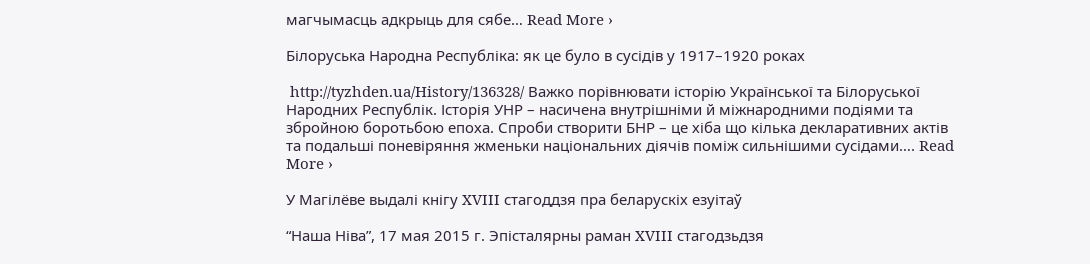магчымасць адкрыць для сябе… Read More ›

Білоруська Народна Республіка: як це було в сусідів у 1917–1920 роках

 http://tyzhden.ua/History/136328/ Важко порівнювати історію Української та Білоруської Народних Республік. Історія УНР – насичена внутрішніми й міжнародними подіями та збройною боротьбою епоха. Спроби створити БНР – це хіба що кілька декларативних актів та подальші поневіряння жменьки національних діячів поміж сильнішими сусідами…. Read More ›

У Магілёве выдалі кнігу XVIII стагоддзя пра беларускіх езуітаў

“Наша Ніва”, 17 мая 2015 г. Эпісталярны раман XVIII стагодзьдзя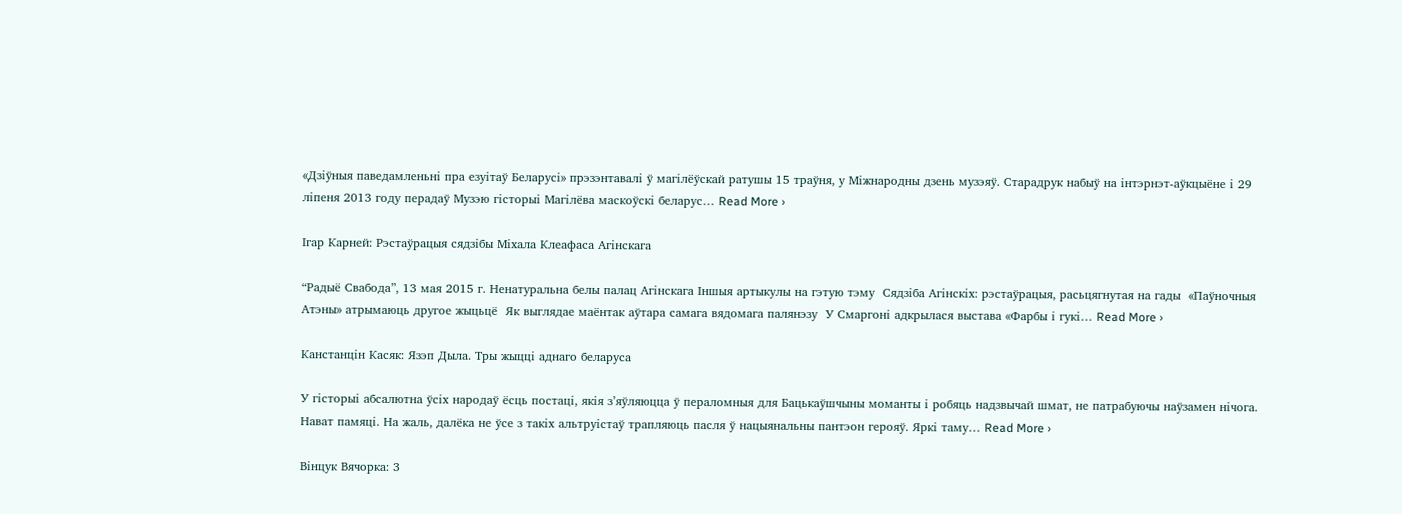«Дзіўныя паведамленьні пра езуітаў Беларусі» прэзэнтавалі ў магілёўскай ратушы 15 траўня, у Міжнародны дзень музэяў. Старадрук набыў на інтэрнэт-аўкцыёне і 29 ліпеня 2013 году перадаў Музэю гісторыі Магілёва маскоўскі беларус… Read More ›

Ігар Карней: Рэстаўрацыя сядзібы Міхала Клеафаса Агінскага

“Радыё Свабода”, 13 мая 2015 г. Ненатуральна белы палац Агінскага Іншыя артыкулы на гэтую тэму  Сядзіба Агінскіх: рэстаўрацыя, расьцягнутая на гады  «Паўночныя Атэны» атрымаюць другое жыцьцё  Як выглядае маёнтак аўтара самага вядомага палянэзу  У Смаргоні адкрылася выстава «Фарбы і гукі… Read More ›

Канстанцін Касяк: Язэп Дыла. Тры жыцці аднаго беларуса

У гісторыі абсалютна ўсіх народаў ёсць постаці, якія з’яўляюцца ў пераломныя для Бацькаўшчыны моманты і робяць надзвычай шмат, не патрабуючы наўзамен нічога. Нават памяці. На жаль, далёка не ўсе з такіх альтруістаў трапляюць пасля ў нацыянальны пантэон герояў. Яркі таму… Read More ›

Вінцук Вячорка: 3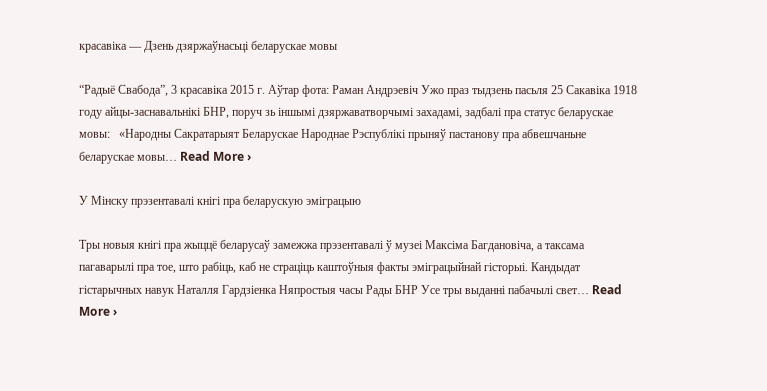красавіка — Дзень дзяржаўнасьці беларускае мовы

“Радыё Свабода”, 3 красавіка 2015 г. Аўтар фота: Раман Андрэевіч Ужо праз тыдзень пасьля 25 Сакавіка 1918 году айцы-заснавальнікі БНР, поруч зь іншымі дзяржаватворчымі захадамі, задбалі пра статус беларускае мовы:   «Народны Сакратарыят Беларускае Народнае Рэспублікі прыняў пастанову пра абвешчаньне беларускае мовы… Read More ›

У Мінску прэзентавалі кнігі пра беларускую эміграцыю

Тры новыя кнігі пра жыццё беларусаў замежжа прэзентавалі ў музеі Максіма Багдановіча, а таксама пагаварылі пра тое, што рабіць, каб не страціць каштоўныя факты эміграцыйнай гісторыі. Кандыдат гістарычных навук Наталля Гардзіенка Няпростыя часы Рады БНР Усе тры выданні пабачылі свет… Read More ›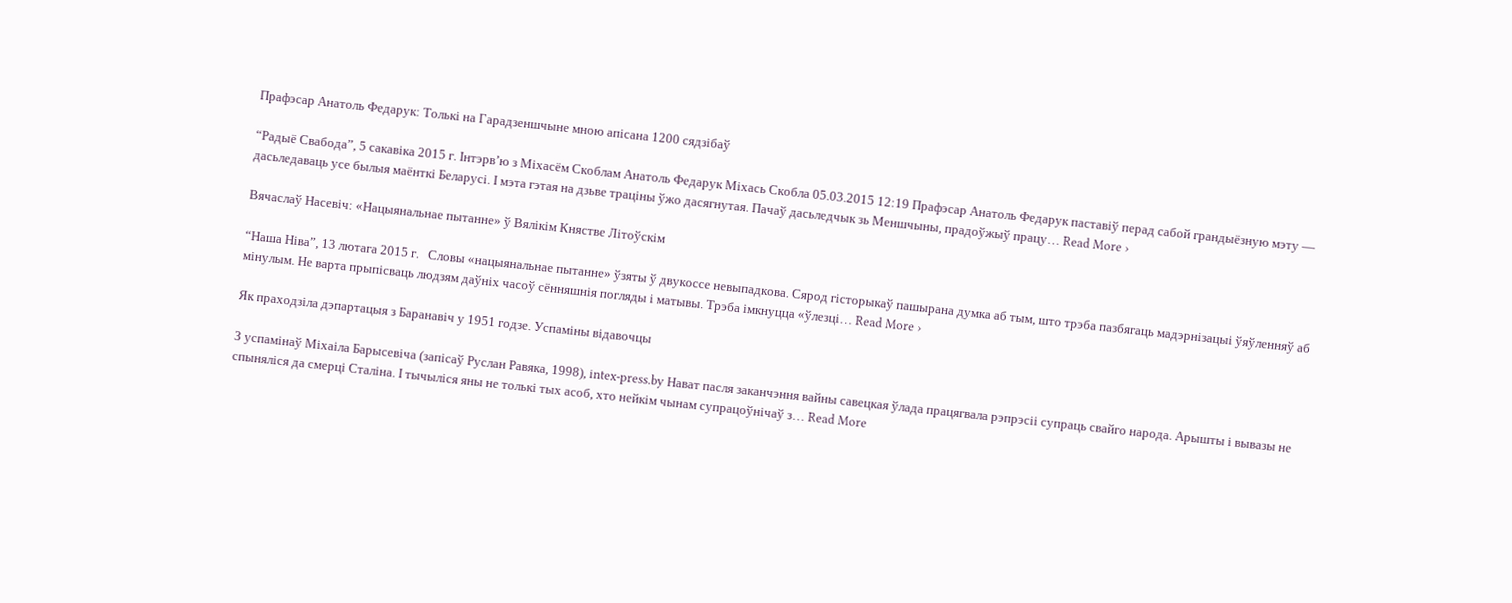Прафэсар Анатоль Федарук: Толькі на Гарадзеншчыне мною апісана 1200 сядзібаў

“Радыё Свабода”, 5 сакавіка 2015 г. Інтэрв’ю з Міхасём Скоблам Анатоль Федарук Міхась Скобла 05.03.2015 12:19 Прафэсар Анатоль Федарук паставіў перад сабой грандыёзную мэту — дасьледаваць усе былыя маёнткі Беларусі. І мэта гэтая на дзьве траціны ўжо дасягнутая. Пачаў дасьледчык зь Меншчыны, прадоўжыў працу… Read More ›

Вячаслаў Насевіч: «Нацыянальнае пытанне» ў Вялікім Княстве Літоўскім

“Наша Ніва”, 13 лютага 2015 г.   Словы «нацыянальнае пытанне» ўзяты ў двукоссе невыпадкова. Сярод гісторыкаў пашырана думка аб тым, што трэба пазбягаць мадэрнізацыі ўяўленняў аб мінулым. Не варта прыпісваць людзям даўніх часоў сённяшнія погляды і матывы. Трэба імкнуцца «ўлезці… Read More ›

Як праходзіла дэпартацыя з Баранавіч у 1951 годзе. Успаміны відавочцы

З успамінаў Міхаіла Барысевіча (запісаў Руслан Равяка, 1998), intex-press.by Нават пасля заканчэння вайны савецкая ўлада працягвала рэпрэсіі супраць свайго народа. Арышты і вывазы не спыняліся да смерці Сталіна. І тычыліся яны не толькі тых асоб, хто нейкім чынам супрацоўнічаў з… Read More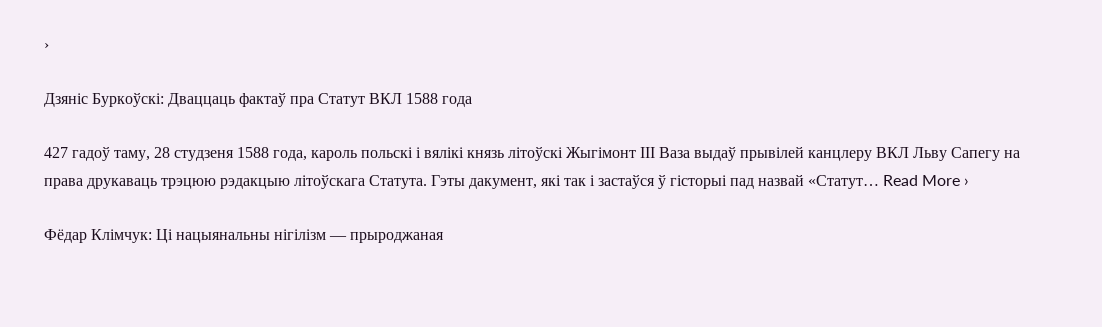›

Дзяніс Буркоўскі: Дваццаць фактаў пра Статут ВКЛ 1588 года

427 гадоў таму, 28 студзеня 1588 года, кароль польскі і вялікі князь літоўскі Жыгімонт ІІІ Ваза выдаў прывілей канцлеру ВКЛ Льву Сапегу на права друкаваць трэцюю рэдакцыю літоўскага Статута. Гэты дакумент, які так і застаўся ў гісторыі пад назвай «Статут… Read More ›

Фёдар Клімчук: Ці нацыянальны нігілізм — прыроджаная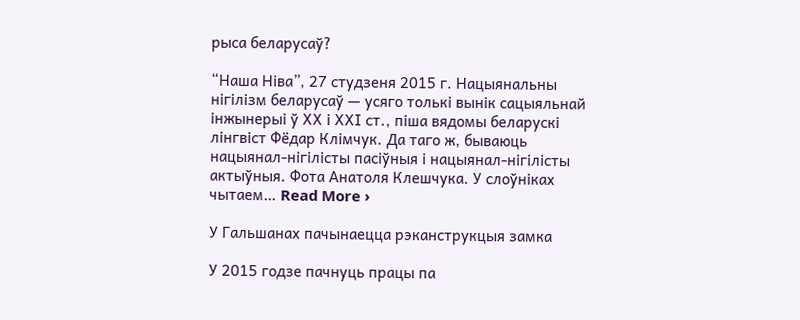рыса беларусаў?

“Наша Ніва”, 27 студзеня 2015 г. Нацыянальны нігілізм беларусаў — усяго толькі вынік сацыяльнай інжынерыі ў ХХ і ХХІ ст., піша вядомы беларускі лінгвіст Фёдар Клімчук. Да таго ж, бываюць нацыянал-нігілісты пасіўныя і нацыянал-нігілісты актыўныя. Фота Анатоля Клешчука. У слоўніках чытаем… Read More ›

У Гальшанах пачынаецца рэканструкцыя замка

У 2015 годзе пачнуць працы па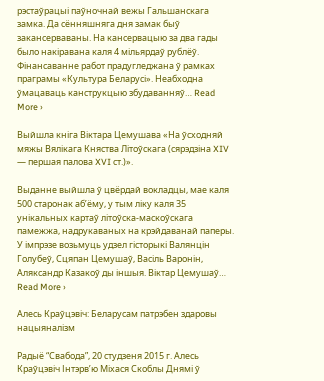рэстаўрацыі паўночнай вежы Гальшанскага замка. Да сённяшняга дня замак быў закансерваваны. На кансервацыю за два гады было накіравана каля 4 мільярдаў рублёў. Фінансаванне работ прадугледжана ў рамках праграмы «Культура Беларусі». Неабходна ўмацаваць канструкцыю збудаванняў… Read More ›

Выйшла кніга Віктара Цемушава «На ўсходняй мяжы Вялікага Княства Літоўскага (сярэдзіна XIV — першая палова XVI ст.)».

Выданне выйшла ў цвёрдай вокладцы, мае каля 500 старонак аб’ёму, у тым ліку каля 35 унікальных картаў літоўска-маскоўскага памежжа, надрукаваных на крэйдаванай паперы. У імпрэзе возьмуць удзел гісторыкі Валянцін Голубеў, Сцяпан Цемушаў, Васіль Варонін, Аляксандр Казакоў ды іншыя. Віктар Цемушаў… Read More ›

Алесь Краўцэвіч: Беларусам патрэбен здаровы нацыяналізм

Радыё “Свабода”, 20 студзеня 2015 г. Алесь Краўцэвіч Інтэрв’ю Міхася Скоблы Днямі ў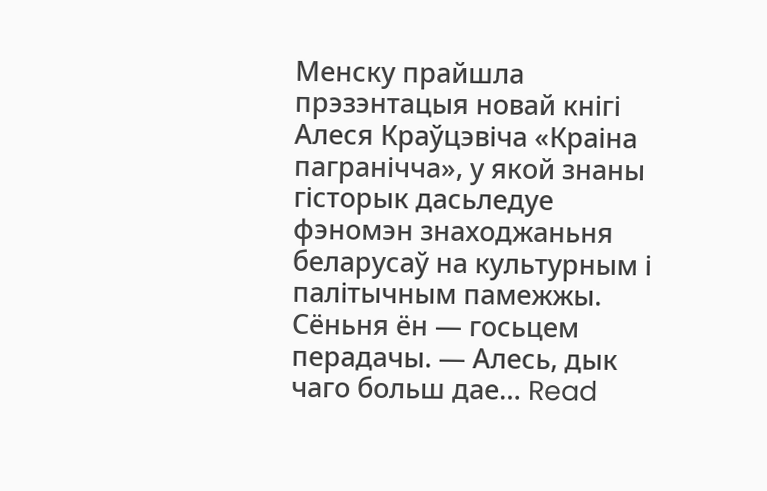Менску прайшла прэзэнтацыя новай кнігі Алеся Краўцэвіча «Краіна пагранічча», у якой знаны гісторык дасьледуе фэномэн знаходжаньня беларусаў на культурным і палітычным памежжы. Сёньня ён — госьцем перадачы. — Алесь, дык чаго больш дае… Read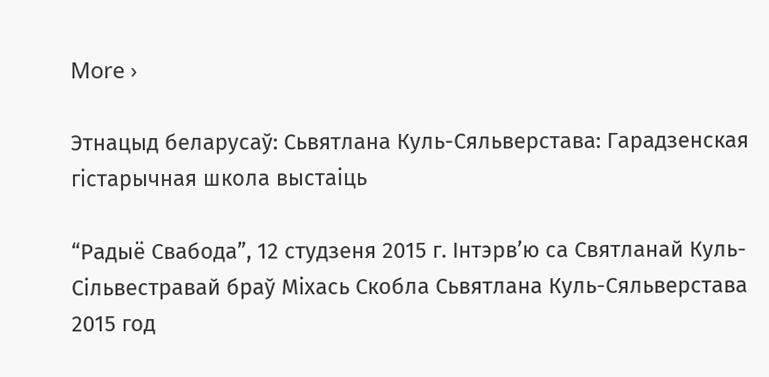More ›

Этнацыд беларусаў: Сьвятлана Куль-Сяльверстава: Гарадзенская гістарычная школа выстаіць

“Радыё Свабода”, 12 студзеня 2015 г. Інтэрв’ю са Святланай Куль-Сільвестравай браў Міхась Скобла Сьвятлана Куль-Сяльверстава 2015 год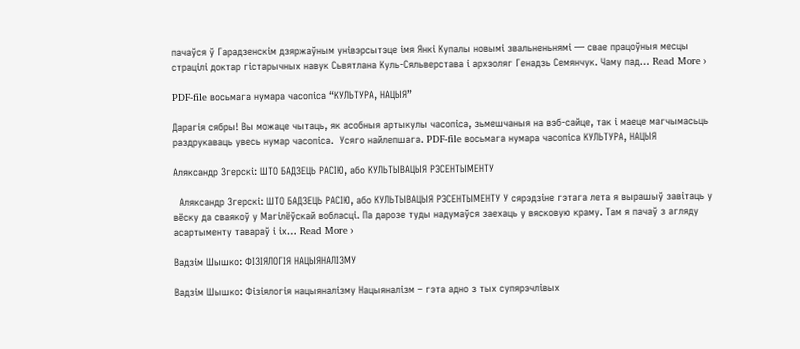пачаўся ў Гарадзенскім дзяржаўным унівэрсытэце імя Янкі Купалы новымі звальненьнямі — свае працоўныя месцы страцілі доктар гістарычных навук Сьвятлана Куль-Сяльверстава і архэоляг Генадзь Семянчук. Чаму пад… Read More ›

PDF-file восьмага нумара часопіса “КУЛЬТУРА, НАЦЫЯ”

Дарагія сябры! Вы можаце чытаць, як асобныя артыкулы часопіса, зьмешчаныя на вэб-сайце, так і маеце магчымасьць раздрукаваць увесь нумар часопіса.  Усяго найлепшага. PDF-file восьмага нумара часопіса КУЛЬТУРА, НАЦЫЯ

Аляксандр Згерскі: ШТО БАДЗЕЦЬ РАСІЮ, або КУЛЬТЫВАЦЫЯ РЭСЕНТЫМЕНТУ

  Аляксандр Згерскі: ШТО БАДЗЕЦЬ РАСІЮ, або КУЛЬТЫВАЦЫЯ РЭСЕНТЫМЕНТУ У сярэдзіне гэтага лета я вырашыў завітаць у вёску да сваякоў у Магілёўскай вобласці. Па дарозе туды надумаўся заехаць у вясковую краму. Там я пачаў з агляду асартыменту тавараў і іх… Read More ›

Вадзім Шышко: ФІЗІЯЛОГІЯ НАЦЫЯНАЛІЗМУ

Вадзім Шышко: Фізіялогія нацыяналізму Нацыяналізм – гэта адно з тых супярэчлівых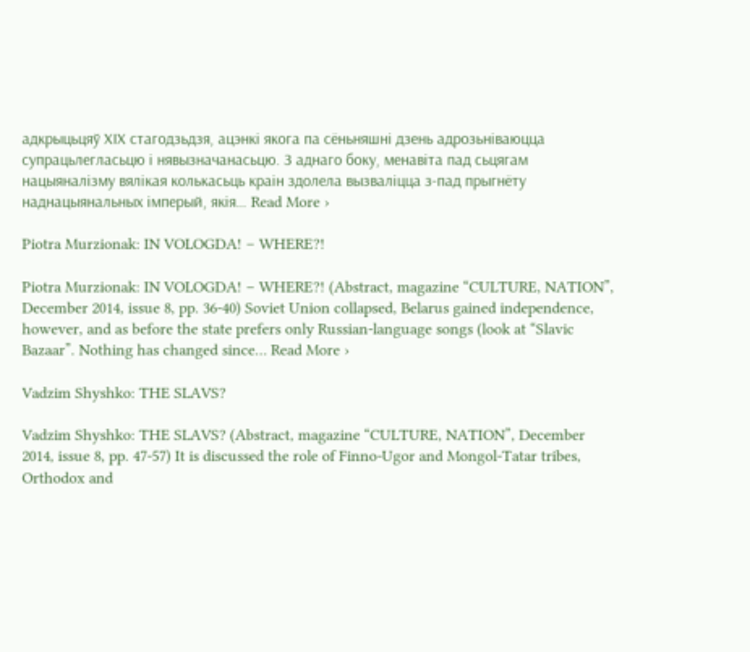адкрыцьцяў ХІХ стагодзьдзя, ацэнкі якога па сёньняшні дзень адрозьніваюцца супрацьлегласьцю і нявызначанасьцю. З аднаго боку, менавіта пад сьцягам нацыяналізму вялікая колькасьць краін здолела вызваліцца з-пад прыгнёту наднацыянальных імперый, якія… Read More ›

Piotra Murzionak: IN VOLOGDA! – WHERE?!

Piotra Murzionak: IN VOLOGDA! – WHERE?! (Abstract, magazine “CULTURE, NATION”, December 2014, issue 8, pp. 36-40) Soviet Union collapsed, Belarus gained independence, however, and as before the state prefers only Russian-language songs (look at “Slavic Bazaar”. Nothing has changed since… Read More ›

Vadzim Shyshko: THE SLAVS?

Vadzim Shyshko: THE SLAVS? (Abstract, magazine “CULTURE, NATION”, December 2014, issue 8, pp. 47-57) It is discussed the role of Finno-Ugor and Mongol-Tatar tribes, Orthodox and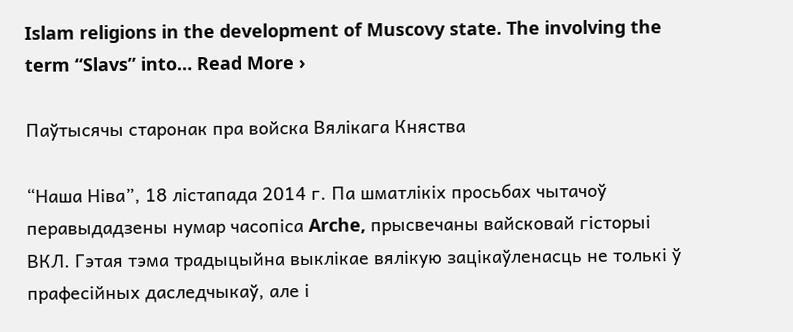Islam religions in the development of Muscovy state. The involving the term “Slavs” into… Read More ›

Паўтысячы старонак пра войска Вялікага Княства

“Наша Ніва”, 18 лістапада 2014 г. Па шматлікіх просьбах чытачоў перавыдадзены нумар часопіса Arche, прысвечаны вайсковай гісторыі ВКЛ. Гэтая тэма традыцыйна выклікае вялікую зацікаўленасць не толькі ў прафесійных даследчыкаў, але і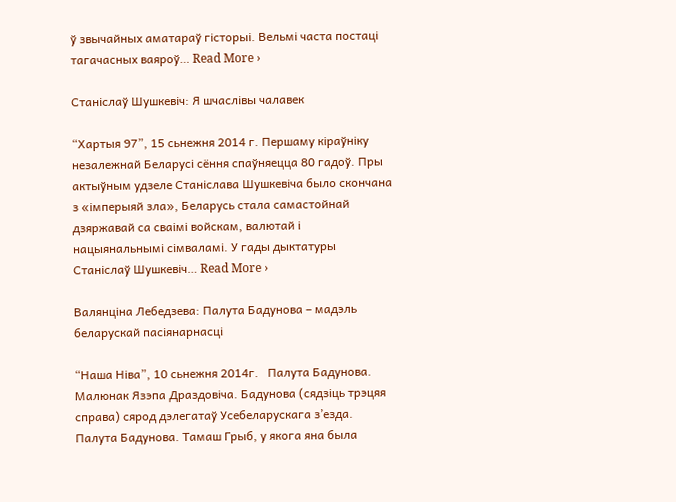ў звычайных аматараў гісторыі. Вельмі часта постаці тагачасных ваяроў… Read More ›

Станіслаў Шушкевіч: Я шчаслівы чалавек

“Хартыя 97”, 15 сьнежня 2014 г. Першаму кіраўніку незалежнай Беларусі сёння спаўняецца 80 гадоў. Пры актыўным удзеле Станіслава Шушкевіча было скончана з «імперыяй зла», Беларусь стала самастойнай дзяржавай са сваімі войскам, валютай і нацыянальнымі сімваламі. У гады дыктатуры Станіслаў Шушкевіч… Read More ›

Валянціна Лебедзева: Палута Бадунова – мадэль беларускай пасіянарнасці

“Наша Ніва”, 10 сьнежня 2014г.   Палута Бадунова. Малюнак Язэпа Драздовіча. Бадунова (сядзіць трэцяя справа) сярод дэлегатаў Усебеларускага з’езда. Палута Бадунова. Тамаш Грыб, у якога яна была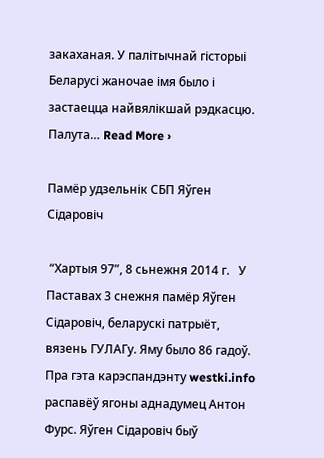закаханая. У палітычнай гісторыі Беларусі жаночае імя было і застаецца найвялікшай рэдкасцю. Палута… Read More ›

Памёр удзельнік СБП Яўген Сідаровіч

 “Хартыя 97”, 8 сьнежня 2014 г.   У Паставах 3 снежня памёр Яўген Сідаровіч, беларускі патрыёт, вязень ГУЛАГу. Яму было 86 гадоў. Пра гэта карэспандэнту westki.info распавёў ягоны аднадумец Антон Фурс. Яўген Сідаровіч быў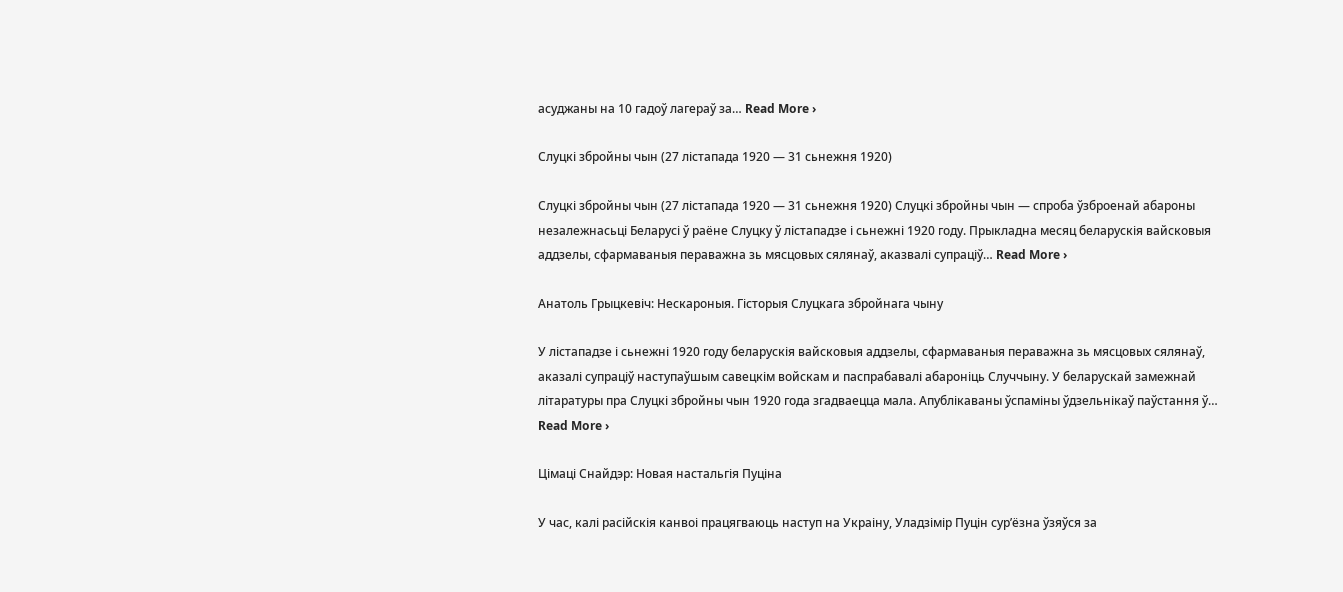асуджаны на 10 гадоў лагераў за… Read More ›

Слуцкі збройны чын (27 лістапада 1920 — 31 сьнежня 1920)

Слуцкі збройны чын (27 лістапада 1920 — 31 сьнежня 1920) Слуцкі збройны чын — спроба ўзброенай абароны незалежнасьці Беларусі ў раёне Слуцку ў лістападзе і сьнежні 1920 году. Прыкладна месяц беларускія вайсковыя аддзелы, сфармаваныя пераважна зь мясцовых сялянаў, аказвалі супраціў… Read More ›

Анатоль Грыцкевіч: Нескароныя. Гісторыя Слуцкага збройнага чыну

У лістападзе і сьнежні 1920 году беларускія вайсковыя аддзелы, сфармаваныя пераважна зь мясцовых сялянаў, аказалі супраціў наступаўшым савецкім войскам и паспрабавалі абароніць Случчыну. У беларускай замежнай літаратуры пра Слуцкі збройны чын 1920 года згадваецца мала. Апублікаваны ўспаміны ўдзельнікаў паўстання ў… Read More ›

Цімаці Снайдэр: Новая настальгія Пуціна

У час, калі расійскія канвоі працягваюць наступ на Украіну, Уладзімір Пуцін сур’ёзна ўзяўся за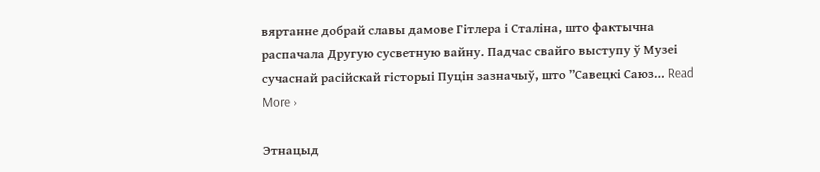вяртанне добрай славы дамове Гітлера і Сталіна, што фактычна распачала Другую сусветную вайну. Падчас свайго выступу ў Музеі сучаснай расійскай гісторыі Пуцін зазначыў, што ”Савецкі Саюз… Read More ›

Этнацыд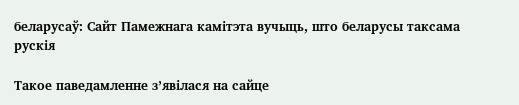беларусаў: Сайт Памежнага камітэта вучыць, што беларусы таксама рускія

Такое паведамленне з’явілася на сайце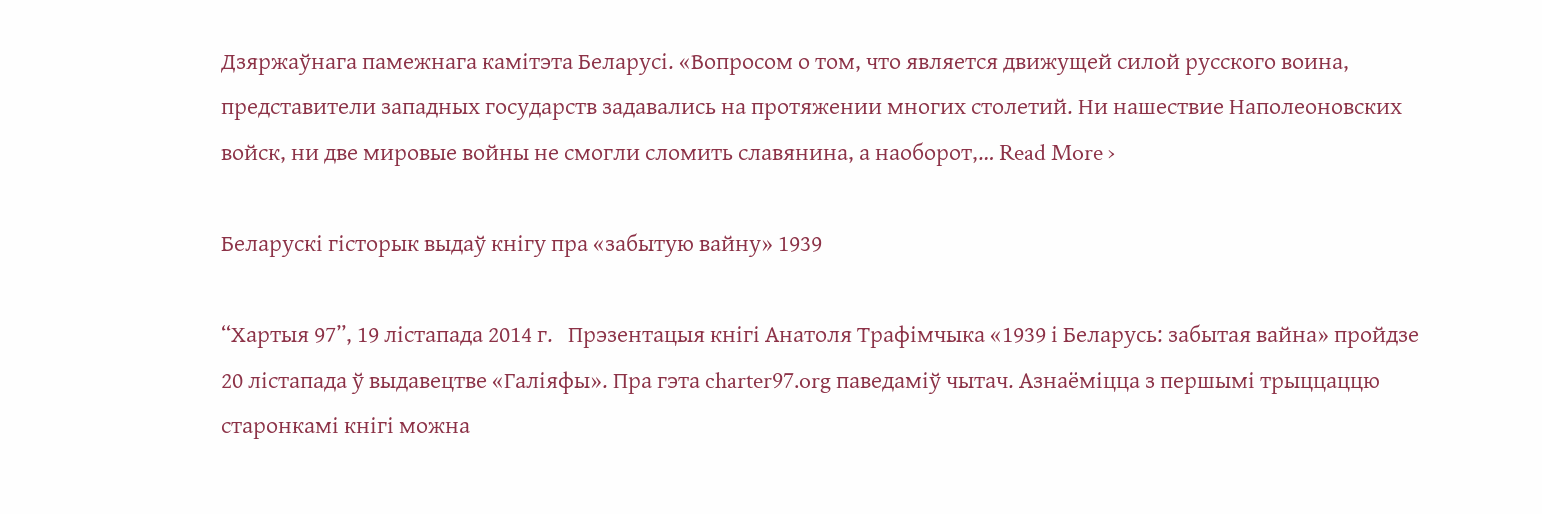Дзяржаўнага памежнага камітэта Беларусі. «Вопросом о том, что является движущей силой русского воина, представители западных государств задавались на протяжении многих столетий. Ни нашествие Наполеоновских войск, ни две мировые войны не смогли сломить славянина, а наоборот,… Read More ›

Беларускі гісторык выдаў кнігу пра «забытую вайну» 1939

“Хартыя 97”, 19 лістапада 2014 г.   Прэзентацыя кнігі Анатоля Трафімчыка «1939 і Беларусь: забытая вайна» пройдзе 20 лістапада ў выдавецтве «Галіяфы». Пра гэта charter97.org паведаміў чытач. Азнаёміцца з першымі трыццаццю старонкамі кнігі можна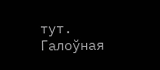тут. Галоўная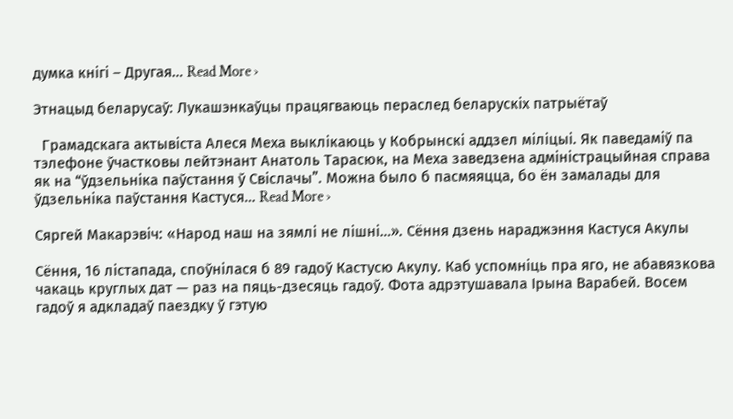думка кнігі – Другая… Read More ›

Этнацыд беларусаў: Лукашэнкаўцы працягваюць пераслед беларускіх патрыётаў

  Грамадскага актывіста Алеся Меха выклікаюць у Кобрынскі аддзел міліцыі. Як паведаміў па тэлефоне ўчастковы лейтэнант Анатоль Тарасюк, на Меха заведзена адміністрацыйная справа як на “ўдзельніка паўстання ў Свіслачы”. Можна было б пасмяяцца, бо ён замалады для ўдзельніка паўстання Кастуся… Read More ›

Сяргей Макарэвіч: «Народ наш на зямлі не лішні…». Сёння дзень нараджэння Кастуся Акулы

Сёння, 16 лістапада, споўнілася б 89 гадоў Кастусю Акулу. Каб успомніць пра яго, не абавязкова чакаць круглых дат — раз на пяць-дзесяць гадоў. Фота адрэтушавала Ірына Варабей. Восем гадоў я адкладаў паездку ў гэтую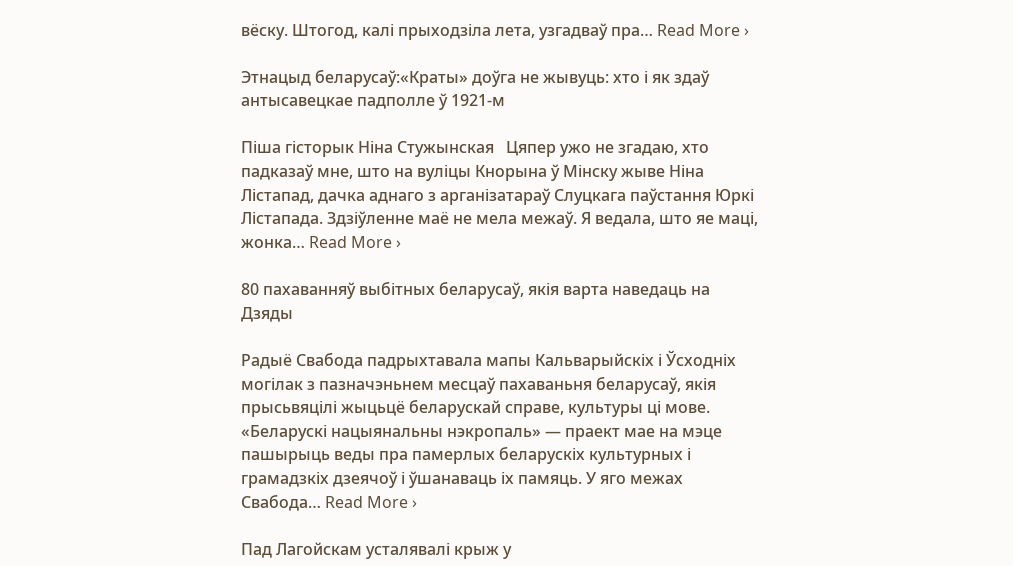вёску. Штогод, калі прыходзіла лета, узгадваў пра… Read More ›

Этнацыд беларусаў:«Краты» доўга не жывуць: хто і як здаў антысавецкае падполле ў 1921-м

Піша гісторык Ніна Стужынская   Цяпер ужо не згадаю, хто падказаў мне, што на вуліцы Кнорына ў Мінску жыве Ніна Лістапад, дачка аднаго з арганізатараў Слуцкага паўстання Юркі Лістапада. Здзіўленне маё не мела межаў. Я ведала, што яе маці, жонка… Read More ›

80 пахаванняў выбітных беларусаў, якія варта наведаць на Дзяды

Радыё Свабода падрыхтавала мапы Кальварыйскіх і Ўсходніх могілак з пазначэньнем месцаў пахаваньня беларусаў, якія прысьвяцілі жыцьцё беларускай справе, культуры ці мове. «Беларускі нацыянальны нэкропаль» — праект мае на мэце пашырыць веды пра памерлых беларускіх культурных і грамадзкіх дзеячоў і ўшанаваць іх памяць. У яго межах Свабода… Read More ›

Пад Лагойскам усталявалі крыж у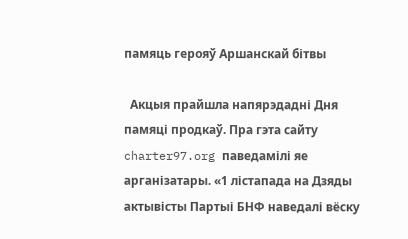памяць герояў Аршанскай бітвы

  Акцыя прайшла напярэдадні Дня памяці продкаў. Пра гэта сайту charter97.org паведамілі яе арганізатары. «1 лістапада на Дзяды актывісты Партыі БНФ наведалі вёску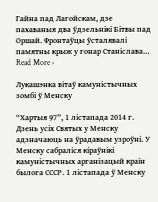Гайна пад Лагойскам, дзе пахаваныя два ўдзельнікі Бітвы пад Оршай. Фронтаўцы ўсталявалі памятны крыж у гонар Станіслава… Read More ›

Лукашэнка вітаў камуністычных зомбі ў Менску

“Хартыя 97”, 1 лістапада 2014 г.   Дзень усіх Святых у Менску адзначаюць на ўрадавым узроўні. У Менску сабраліся кіраўнікі камуністычных арганізацый краін былога СССР. 1 лістапада ў Менску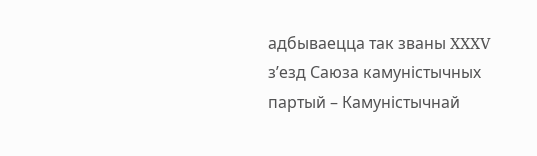адбываецца так званы XXXV з’езд Саюза камуністычных партый – Камуністычнай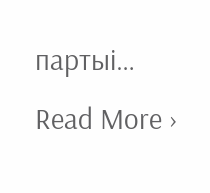партыі… Read More ›